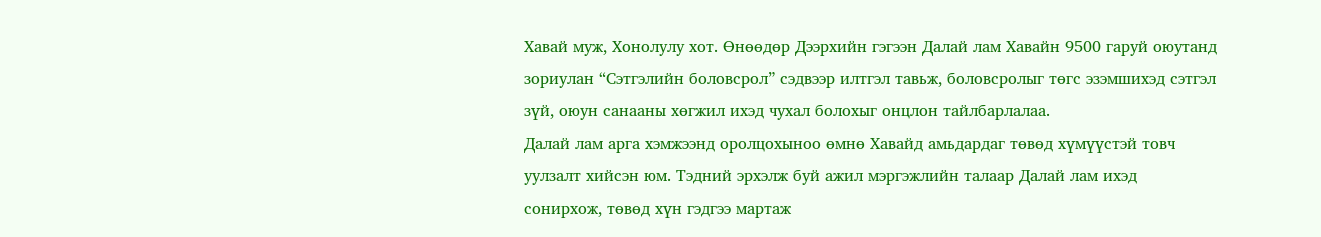Хавай муж, Хонолулу хот. Өнөөдөр Дээрхийн гэгээн Далай лам Хавайн 9500 гаруй оюутанд зориулан “Сэтгэлийн боловсрол” сэдвээр илтгэл тавьж, боловсролыг төгс эзэмшихэд сэтгэл зүй, оюун санааны хөгжил ихэд чухал болохыг онцлон тайлбарлалаа.
Далай лам арга хэмжээнд оролцохыноо өмнө Хавайд амьдардаг төвөд хүмүүстэй товч уулзалт хийсэн юм. Тэдний эрхэлж буй ажил мэргэжлийн талаар Далай лам ихэд сонирхож, төвөд хүн гэдгээ мартаж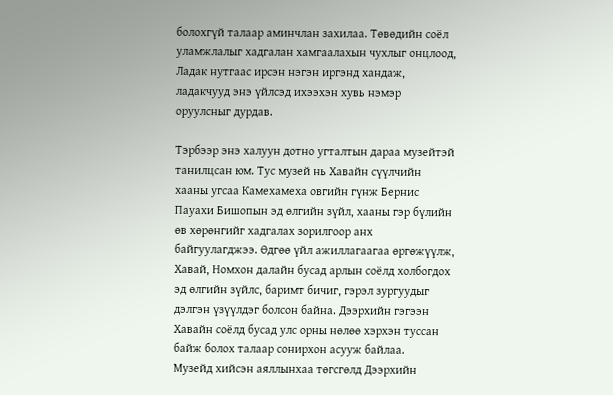болохгүй талаар аминчлан захилаа. Төвөдийн соёл уламжлалыг хадгалан хамгаалахын чухлыг онцлоод, Ладак нутгаас ирсэн нэгэн иргэнд хандаж, ладакчууд энэ үйлсэд ихээхэн хувь нэмэр оруулсныг дурдав.

Тэрбээр энэ халуун дотно угталтын дараа музейтэй танилцсан юм. Тус музей нь Хавайн сүүлчийн хааны угсаа Камехамеха овгийн гүнж Бернис Пауахи Бишопын эд өлгийн зүйл, хааны гэр бүлийн өв хөрөнгийг хадгалах зорилгоор анх байгуулагджээ. Өдгөө үйл ажиллагаагаа өргөжүүлж, Хавай, Номхон далайн бусад арлын соёлд холбогдох эд өлгийн зүйлс, баримт бичиг, гэрэл зургуудыг дэлгэн үзүүлдэг болсон байна. Дээрхийн гэгээн Хавайн соёлд бусад улс орны нөлөө хэрхэн туссан байж болох талаар сонирхон асууж байлаа.
Музейд хийсэн аяллынхаа төгсгөлд Дээрхийн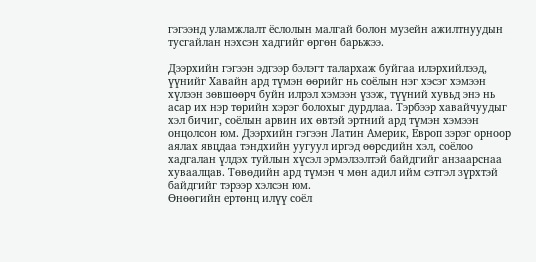гэгээнд уламжлалт ёслолын малгай болон музейн ажилтнуудын тусгайлан нэхсэн хадгийг өргөн барьжээ.

Дээрхийн гэгээн эдгээр бэлэгт талархаж буйгаа илэрхийлээд, үүнийг Хавайн ард түмэн өөрийг нь соёлын нэг хэсэг хэмээн хүлээн зөвшөөрч буйн илрэл хэмээн үзэж, түүний хувьд энэ нь асар их нэр төрийн хэрэг болохыг дурдлаа. Тэрбээр хавайчуудыг хэл бичиг, соёлын арвин их өвтэй эртний ард түмэн хэмээн онцолсон юм. Дээрхийн гэгээн Латин Америк, Европ зэрэг орноор аялах явцдаа тэндхийн уугуул иргэд өөрсдийн хэл, соёлоо хадгалан үлдэх туйлын хүсэл эрмэлзэлтэй байдгийг анзаарснаа хуваалцав. Төвөдийн ард түмэн ч мөн адил ийм сэтгэл зүрхтэй байдгийг тэрээр хэлсэн юм.
Өнөөгийн ертөнц илүү соёл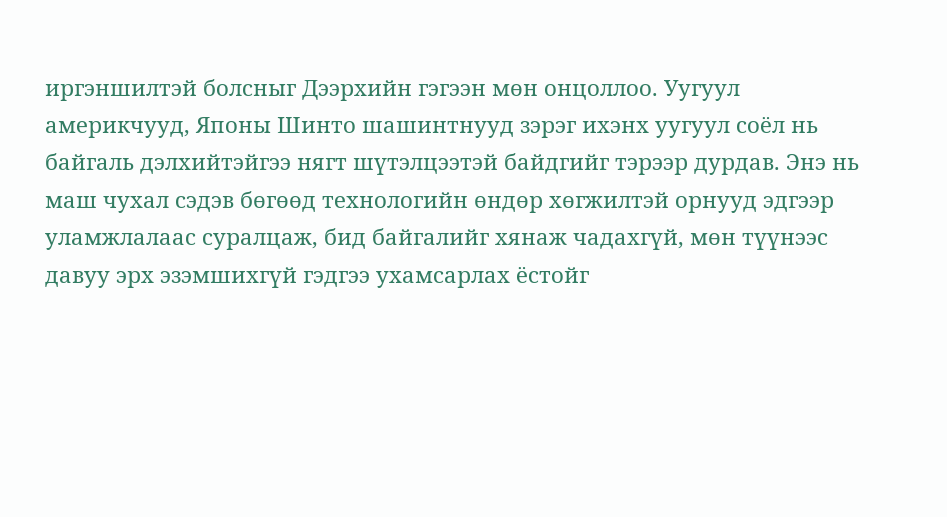иргэншилтэй болсныг Дээрхийн гэгээн мөн онцоллоо. Уугуул америкчууд, Японы Шинто шашинтнууд зэрэг ихэнх уугуул соёл нь байгаль дэлхийтэйгээ нягт шүтэлцээтэй байдгийг тэрээр дурдав. Энэ нь маш чухал сэдэв бөгөөд технологийн өндөр хөгжилтэй орнууд эдгээр уламжлалаас суралцаж, бид байгалийг хянаж чадахгүй, мөн түүнээс давуу эрх эзэмшихгүй гэдгээ ухамсарлах ёстойг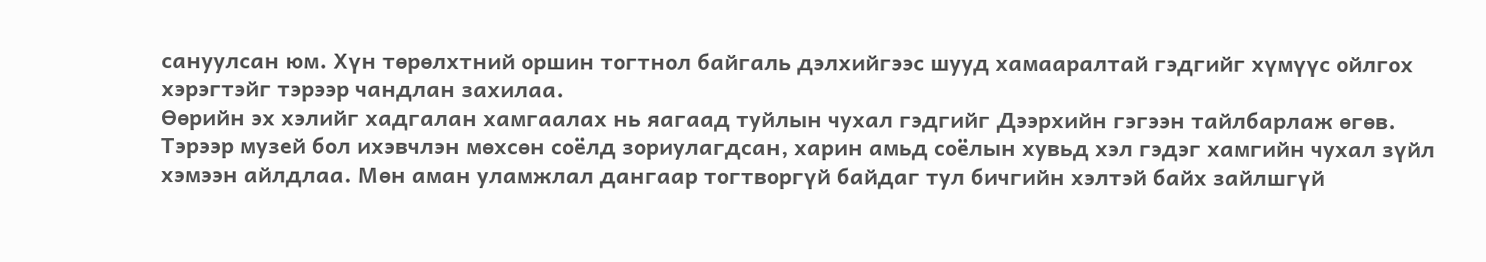сануулсан юм. Хүн төрөлхтний оршин тогтнол байгаль дэлхийгээс шууд хамааралтай гэдгийг хүмүүс ойлгох хэрэгтэйг тэрээр чандлан захилаа.
Өөрийн эх хэлийг хадгалан хамгаалах нь яагаад туйлын чухал гэдгийг Дээрхийн гэгээн тайлбарлаж өгөв. Тэрээр музей бол ихэвчлэн мөхсөн соёлд зориулагдсан, харин амьд соёлын хувьд хэл гэдэг хамгийн чухал зүйл хэмээн айлдлаа. Мөн аман уламжлал дангаар тогтворгүй байдаг тул бичгийн хэлтэй байх зайлшгүй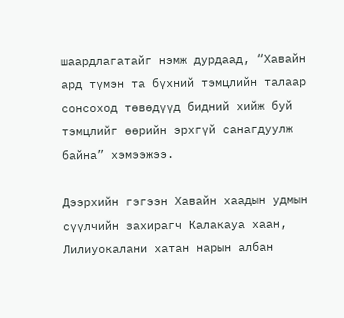шаардлагатайг нэмж дурдаад, “Хавайн ард түмэн та бүхний тэмцлийн талаар сонсоход төвөдүүд бидний хийж буй тэмцлийг өөрийн эрхгүй санагдуулж байна” хэмээжээ.

Дээрхийн гэгээн Хавайн хаадын удмын сүүлчийн захирагч Калакауа хаан, Лилиуокалани хатан нарын албан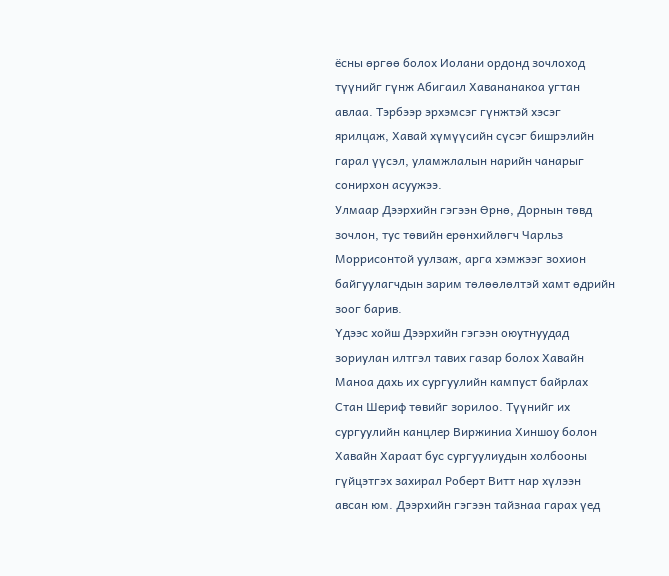ёсны өргөө болох Иолани ордонд зочлоход түүнийг гүнж Абигаил Хавананакоа угтан авлаа. Тэрбээр эрхэмсэг гүнжтэй хэсэг ярилцаж, Хавай хүмүүсийн сүсэг бишрэлийн гарал үүсэл, уламжлалын нарийн чанарыг сонирхон асуужээ.
Улмаар Дээрхийн гэгээн Өрнө, Дорнын төвд зочлон, тус төвийн ерөнхийлөгч Чарльз Моррисонтой уулзаж, арга хэмжээг зохион байгуулагчдын зарим төлөөлөлтэй хамт өдрийн зоог барив.
Үдээс хойш Дээрхийн гэгээн оюутнуудад зориулан илтгэл тавих газар болох Хавайн Маноа дахь их сургуулийн кампуст байрлах Стан Шериф төвийг зорилоо. Түүнийг их сургуулийн канцлер Виржиниа Хиншоу болон Хавайн Хараат бус сургуулиудын холбооны гүйцэтгэх захирал Роберт Витт нар хүлээн авсан юм. Дээрхийн гэгээн тайзнаа гарах үед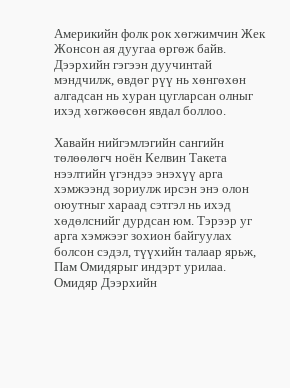Америкийн фолк рок хөгжимчин Жек Жонсон ая дуугаа өргөж байв. Дээрхийн гэгээн дуучинтай мэндчилж, өвдөг рүү нь хөнгөхөн алгадсан нь хуран цугларсан олныг ихэд хөгжөөсөн явдал боллоо.

Хавайн нийгэмлэгийн сангийн төлөөлөгч ноён Келвин Такета нээлтийн үгэндээ энэхүү арга хэмжээнд зориулж ирсэн энэ олон оюутныг хараад сэтгэл нь ихэд хөдөлснийг дурдсан юм. Тэрээр уг арга хэмжээг зохион байгуулах болсон сэдэл, түүхийн талаар ярьж, Пам Омидярыг индэрт урилаа. Омидяр Дээрхийн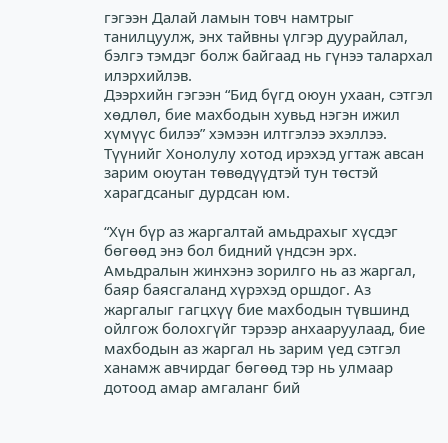гэгээн Далай ламын товч намтрыг танилцуулж, энх тайвны үлгэр дуурайлал, бэлгэ тэмдэг болж байгаад нь гүнээ талархал илэрхийлэв.
Дээрхийн гэгээн “Бид бүгд оюун ухаан, сэтгэл хөдлөл, бие махбодын хувьд нэгэн ижил хүмүүс билээ” хэмээн илтгэлээ эхэллээ. Түүнийг Хонолулу хотод ирэхэд угтаж авсан зарим оюутан төвөдүүдтэй тун төстэй харагдсаныг дурдсан юм.

“Хүн бүр аз жаргалтай амьдрахыг хүсдэг бөгөөд энэ бол бидний үндсэн эрх. Амьдралын жинхэнэ зорилго нь аз жаргал, баяр баясгаланд хүрэхэд оршдог. Аз жаргалыг гагцхүү бие махбодын түвшинд ойлгож болохгүйг тэрээр анхааруулаад, бие махбодын аз жаргал нь зарим үед сэтгэл ханамж авчирдаг бөгөөд тэр нь улмаар дотоод амар амгаланг бий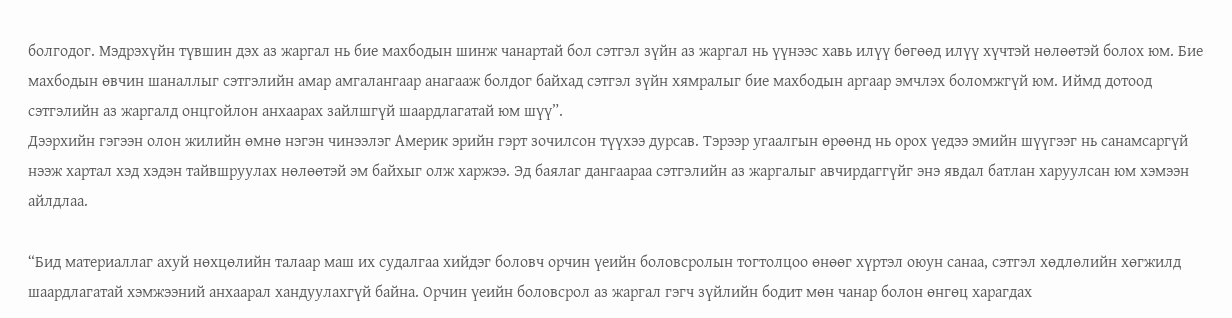болгодог. Мэдрэхүйн түвшин дэх аз жаргал нь бие махбодын шинж чанартай бол сэтгэл зүйн аз жаргал нь үүнээс хавь илүү бөгөөд илүү хүчтэй нөлөөтэй болох юм. Бие махбодын өвчин шаналлыг сэтгэлийн амар амгалангаар анагааж болдог байхад сэтгэл зүйн хямралыг бие махбодын аргаар эмчлэх боломжгүй юм. Иймд дотоод сэтгэлийн аз жаргалд онцгойлон анхаарах зайлшгүй шаардлагатай юм шүү”.
Дээрхийн гэгээн олон жилийн өмнө нэгэн чинээлэг Америк эрийн гэрт зочилсон түүхээ дурсав. Тэрээр угаалгын өрөөнд нь орох үедээ эмийн шүүгээг нь санамсаргүй нээж хартал хэд хэдэн тайвшруулах нөлөөтэй эм байхыг олж харжээ. Эд баялаг дангаараа сэтгэлийн аз жаргалыг авчирдаггүйг энэ явдал батлан харуулсан юм хэмээн айлдлаа.

“Бид материаллаг ахуй нөхцөлийн талаар маш их судалгаа хийдэг боловч орчин үеийн боловсролын тогтолцоо өнөөг хүртэл оюун санаа, сэтгэл хөдлөлийн хөгжилд шаардлагатай хэмжээний анхаарал хандуулахгүй байна. Орчин үеийн боловсрол аз жаргал гэгч зүйлийн бодит мөн чанар болон өнгөц харагдах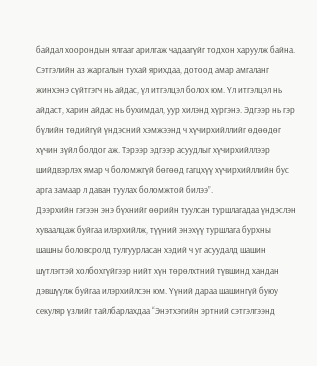байдал хоорондын ялгааг арилгаж чадаагүйг тодхон харуулж байна. Сэтгэлийн аз жаргалын тухай ярихдаа, дотоод амар амгаланг жинхэнэ сүйтгэгч нь айдас, үл итгэлцэл болох юм. Үл итгэлцэл нь айдаст, харин айдас нь бухимдал, уур хилэнд хүргэнэ. Эдгээр нь гэр бүлийн төдийгүй үндэсний хэмжээнд ч хүчирхийллийг өдөөдөг хүчин зүйл болдог аж. Тэрээр эдгээр асуудлыг хүчирхийллээр шийдвэрлэх ямар ч боломжгүй бөгөөд гагцхүү хүчирхийллийн бус арга замаар л даван туулах боломжтой билээ”.
Дээрхийн гэгээн энэ бүхнийг өөрийн туулсан туршлагадаа үндэслэн хуваалцаж буйгаа илэрхийлж, түүний энэхүү туршлага бурхны шашны боловсролд тулгуурласан хэдий ч уг асуудалд шашин шүтлэгтэй холбохгүйгээр нийт хүн төрөлхтний түвшинд хандан дэвшүүлж буйгаа илэрхийлсэн юм. Үүний дараа шашингүй буюу секуляр үзлийг тайлбарлахдаа “Энэтхэгийн эртний сэтгэлгээнд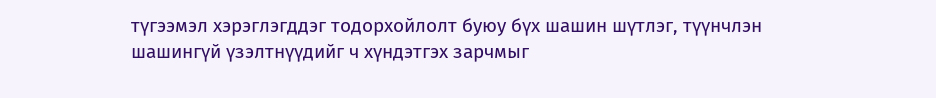түгээмэл хэрэглэгддэг тодорхойлолт буюу бүх шашин шүтлэг, түүнчлэн шашингүй үзэлтнүүдийг ч хүндэтгэх зарчмыг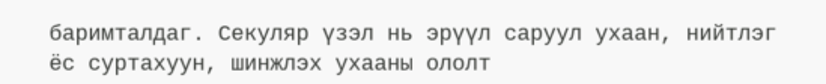баримталдаг. Секуляр үзэл нь эрүүл саруул ухаан, нийтлэг ёс суртахуун, шинжлэх ухааны ололт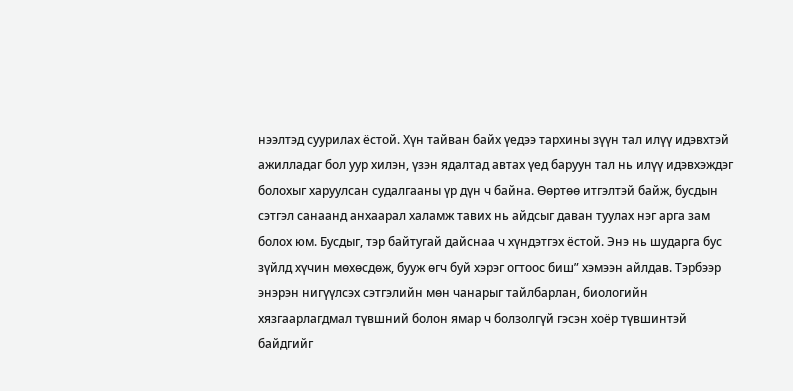нээлтэд суурилах ёстой. Хүн тайван байх үедээ тархины зүүн тал илүү идэвхтэй ажилладаг бол уур хилэн, үзэн ядалтад автах үед баруун тал нь илүү идэвхэждэг болохыг харуулсан судалгааны үр дүн ч байна. Өөртөө итгэлтэй байж, бусдын сэтгэл санаанд анхаарал халамж тавих нь айдсыг даван туулах нэг арга зам болох юм. Бусдыг, тэр байтугай дайснаа ч хүндэтгэх ёстой. Энэ нь шударга бус зүйлд хүчин мөхөсдөж, бууж өгч буй хэрэг огтоос биш” хэмээн айлдав. Тэрбээр энэрэн нигүүлсэх сэтгэлийн мөн чанарыг тайлбарлан, биологийн хязгаарлагдмал түвшний болон ямар ч болзолгүй гэсэн хоёр түвшинтэй байдгийг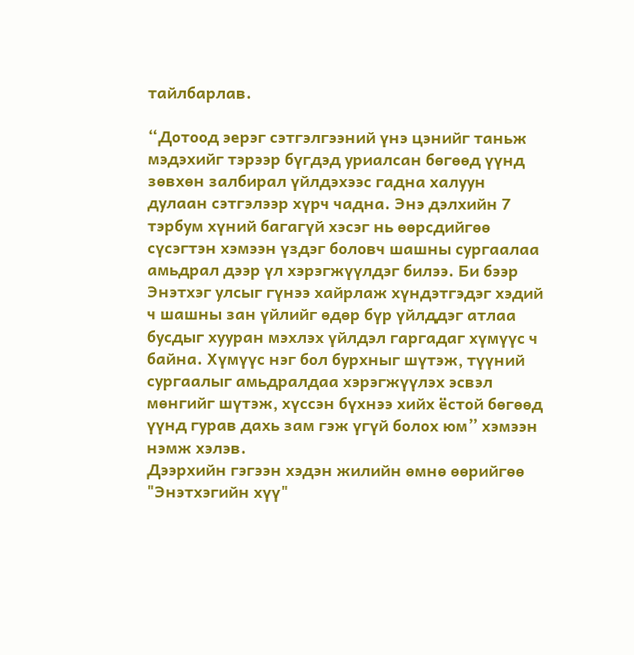тайлбарлав.

“Дотоод эерэг сэтгэлгээний үнэ цэнийг таньж мэдэхийг тэрээр бүгдэд уриалсан бөгөөд үүнд зөвхөн залбирал үйлдэхээс гадна халуун дулаан сэтгэлээр хүрч чадна. Энэ дэлхийн 7 тэрбум хүний багагүй хэсэг нь өөрсдийгөө сүсэгтэн хэмээн үздэг боловч шашны сургаалаа амьдрал дээр үл хэрэгжүүлдэг билээ. Би бээр Энэтхэг улсыг гүнээ хайрлаж хүндэтгэдэг хэдий ч шашны зан үйлийг өдөр бүр үйлддэг атлаа бусдыг хууран мэхлэх үйлдэл гаргадаг хүмүүс ч байна. Хүмүүс нэг бол бурхныг шүтэж, түүний сургаалыг амьдралдаа хэрэгжүүлэх эсвэл мөнгийг шүтэж, хүссэн бүхнээ хийх ёстой бөгөөд үүнд гурав дахь зам гэж үгүй болох юм” хэмээн нэмж хэлэв.
Дээрхийн гэгээн хэдэн жилийн өмнө өөрийгөө "Энэтхэгийн хүү"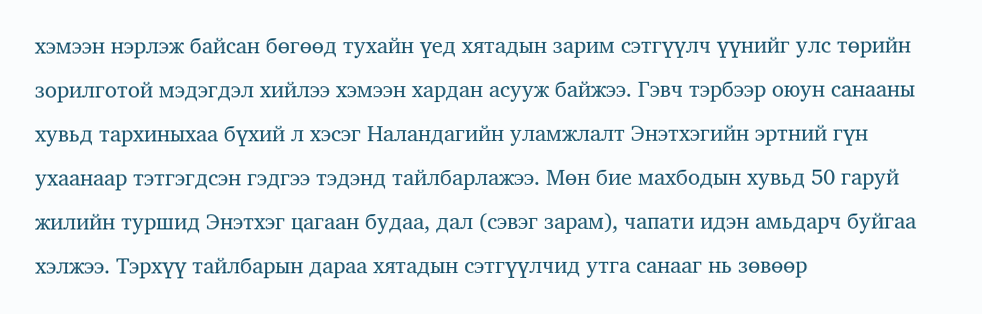хэмээн нэрлэж байсан бөгөөд тухайн үед хятадын зарим сэтгүүлч үүнийг улс төрийн зорилготой мэдэгдэл хийлээ хэмээн хардан асууж байжээ. Гэвч тэрбээр оюун санааны хувьд тархиныхаа бүхий л хэсэг Наландагийн уламжлалт Энэтхэгийн эртний гүн ухаанаар тэтгэгдсэн гэдгээ тэдэнд тайлбарлажээ. Мөн бие махбодын хувьд 50 гаруй жилийн туршид Энэтхэг цагаан будаа, дал (сэвэг зарам), чапати идэн амьдарч буйгаа хэлжээ. Тэрхүү тайлбарын дараа хятадын сэтгүүлчид утга санааг нь зөвөөр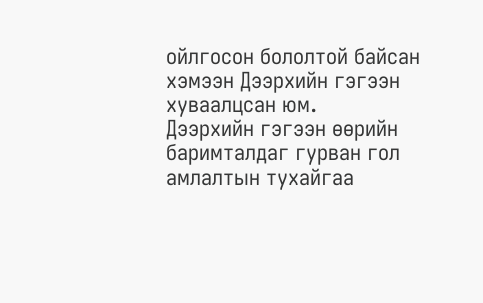ойлгосон бололтой байсан хэмээн Дээрхийн гэгээн хуваалцсан юм.
Дээрхийн гэгээн өөрийн баримталдаг гурван гол амлалтын тухайгаа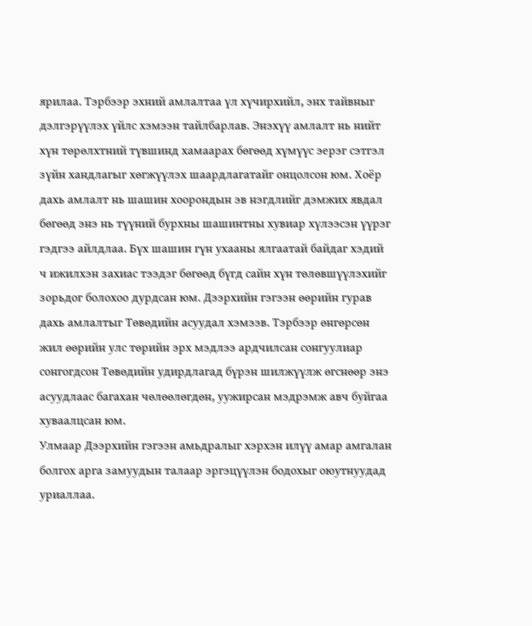ярилаа. Тэрбээр эхний амлалтаа үл хүчирхийл, энх тайвныг дэлгэрүүлэх үйлс хэмээн тайлбарлав. Энэхүү амлалт нь нийт хүн төрөлхтний түвшинд хамаарах бөгөөд хүмүүс эерэг сэтгэл зүйн хандлагыг хөгжүүлэх шаардлагатайг онцолсон юм. Хоёр дахь амлалт нь шашин хоорондын эв нэгдлийг дэмжих явдал бөгөөд энэ нь түүний бурхны шашинтны хувиар хүлээсэн үүрэг гэдгээ айлдлаа. Бүх шашин гүн ухааны ялгаатай байдаг хэдий ч ижилхэн захиас тээдэг бөгөөд бүгд сайн хүн төлөвшүүлэхийг зорьдог болохоо дурдсан юм. Дээрхийн гэгээн өөрийн гурав дахь амлалтыг Төвөдийн асуудал хэмээв. Тэрбээр өнгөрсөн жил өөрийн улс төрийн эрх мэдлээ ардчилсан сонгуулиар сонгогдсон Төвөдийн удирдлагад бүрэн шилжүүлж өгснөөр энэ асуудлаас багахан чөлөөлөгдөн, уужирсан мэдрэмж авч буйгаа хуваалцсан юм.
Улмаар Дээрхийн гэгээн амьдралыг хэрхэн илүү амар амгалан болгох арга замуудын талаар эргэцүүлэн бодохыг оюутнуудад уриаллаа.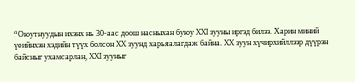“Оюутнуудын ихэнх нь 30-аас доош насныхан буюу XXI зууны иргэд билээ. Харин миний үеийнхэн хэдийн түүх болсон XX зуунд харьяалагдаж байна. XX зуун хүчирхийллээр дүүрэн байсныг ухамсарлан, XXI зууныг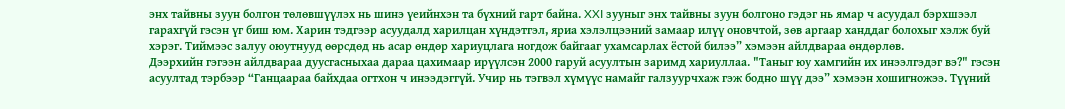энх тайвны зуун болгон төлөвшүүлэх нь шинэ үеийнхэн та бүхний гарт байна. XXI зууныг энх тайвны зуун болгоно гэдэг нь ямар ч асуудал бэрхшээл гарахгүй гэсэн үг биш юм. Харин тэдгээр асуудалд харилцан хүндэтгэл, яриа хэлэлцээний замаар илүү оновчтой, зөв аргаар ханддаг болохыг хэлж буй хэрэг. Тиймээс залуу оюутнууд өөрсдөд нь асар өндөр хариуцлага ногдож байгааг ухамсарлах ёстой билээ” хэмээн айлдвараа өндөрлөв.
Дээрхийн гэгээн айлдвараа дуусгасныхаа дараа цахимаар ирүүлсэн 2000 гаруй асуултын заримд хариуллаа. "Таныг юу хамгийн их инээлгэдэг вэ?" гэсэн асуултад тэрбээр “Ганцаараа байхдаа огтхон ч инээдэггүй. Учир нь тэгвэл хүмүүс намайг галзуурчхаж гэж бодно шүү дээ” хэмээн хошигножээ. Түүний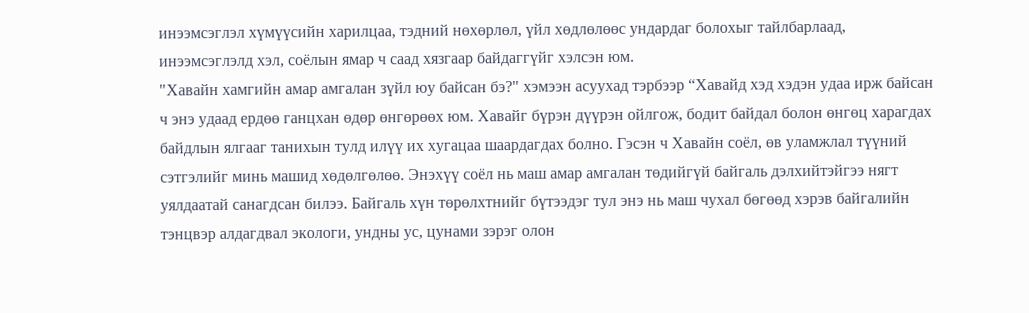инээмсэглэл хүмүүсийн харилцаа, тэдний нөхөрлөл, үйл хөдлөлөөс ундардаг болохыг тайлбарлаад, инээмсэглэлд хэл, соёлын ямар ч саад хязгаар байдаггүйг хэлсэн юм.
"Хавайн хамгийн амар амгалан зүйл юу байсан бэ?" хэмээн асуухад тэрбээр “Хавайд хэд хэдэн удаа ирж байсан ч энэ удаад ердөө ганцхан өдөр өнгөрөөх юм. Хавайг бүрэн дүүрэн ойлгож, бодит байдал болон өнгөц харагдах байдлын ялгааг танихын тулд илүү их хугацаа шаардагдах болно. Гэсэн ч Хавайн соёл, өв уламжлал түүний сэтгэлийг минь машид хөдөлгөлөө. Энэхүү соёл нь маш амар амгалан төдийгүй байгаль дэлхийтэйгээ нягт уялдаатай санагдсан билээ. Байгаль хүн төрөлхтнийг бүтээдэг тул энэ нь маш чухал бөгөөд хэрэв байгалийн тэнцвэр алдагдвал экологи, ундны ус, цунами зэрэг олон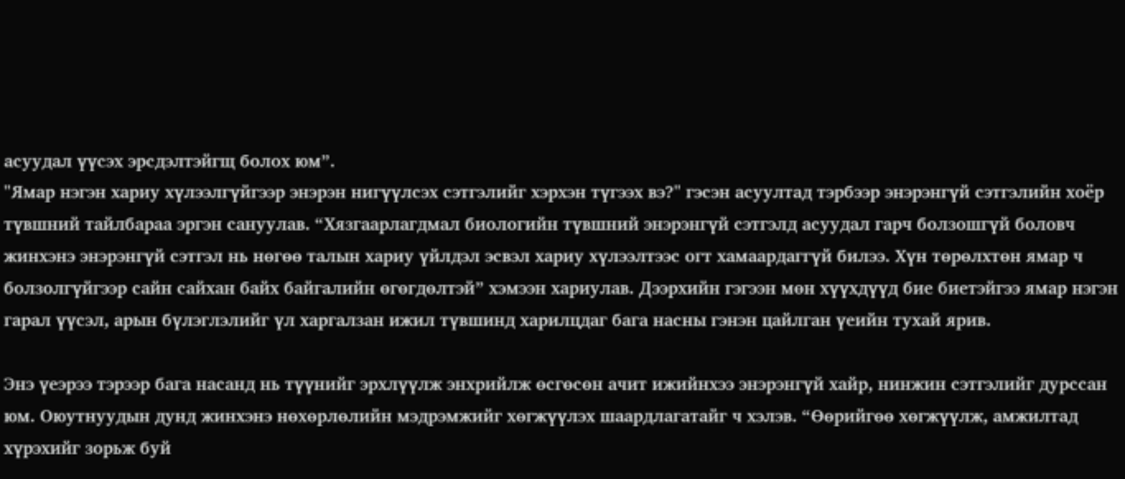асуудал үүсэх эрсдэлтэйгщ болох юм”.
"Ямар нэгэн хариу хүлээлгүйгээр энэрэн нигүүлсэх сэтгэлийг хэрхэн түгээх вэ?" гэсэн асуултад тэрбээр энэрэнгүй сэтгэлийн хоёр түвшний тайлбараа эргэн сануулав. “Хязгаарлагдмал биологийн түвшний энэрэнгүй сэтгэлд асуудал гарч болзошгүй боловч жинхэнэ энэрэнгүй сэтгэл нь нөгөө талын хариу үйлдэл эсвэл хариу хүлээлтээс огт хамаардаггүй билээ. Хүн төрөлхтөн ямар ч болзолгүйгээр сайн сайхан байх байгалийн өгөгдөлтэй” хэмээн хариулав. Дээрхийн гэгээн мөн хүүхдүүд бие биетэйгээ ямар нэгэн гарал үүсэл, арын бүлэглэлийг үл харгалзан ижил түвшинд харилцдаг бага насны гэнэн цайлган үеийн тухай ярив.

Энэ үеэрээ тэрээр бага насанд нь түүнийг эрхлүүлж энхрийлж өсгөсөн ачит ижийнхээ энэрэнгүй хайр, нинжин сэтгэлийг дурссан юм. Оюутнуудын дунд жинхэнэ нөхөрлөлийн мэдрэмжийг хөгжүүлэх шаардлагатайг ч хэлэв. “Өөрийгөө хөгжүүлж, амжилтад хүрэхийг зорьж буй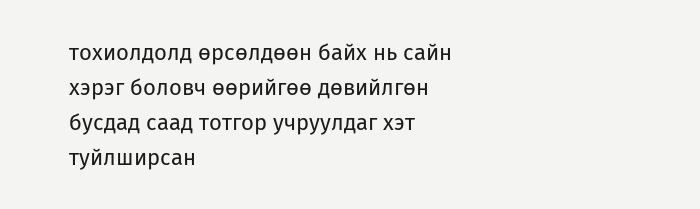тохиолдолд өрсөлдөөн байх нь сайн хэрэг боловч өөрийгөө дөвийлгөн бусдад саад тотгор учруулдаг хэт туйлширсан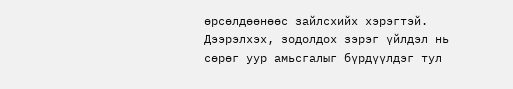өрсөлдөөнөөс зайлсхийх хэрэгтэй. Дээрэлхэх, зодолдох зэрэг үйлдэл нь сөрөг уур амьсгалыг бүрдүүлдэг тул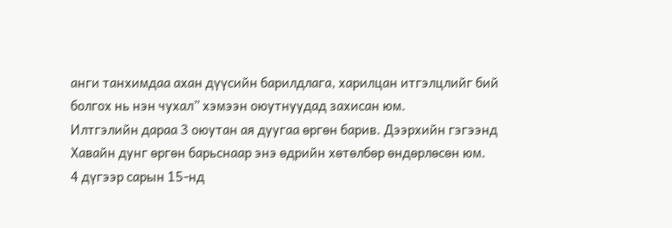анги танхимдаа ахан дүүсийн барилдлага, харилцан итгэлцлийг бий болгох нь нэн чухал” хэмээн оюутнуудад захисан юм.
Илтгэлийн дараа 3 оюутан ая дуугаа өргөн барив. Дээрхийн гэгээнд Хавайн дунг өргөн барьснаар энэ өдрийн хөтөлбөр өндөрлөсөн юм.
4 дүгээр сарын 15-нд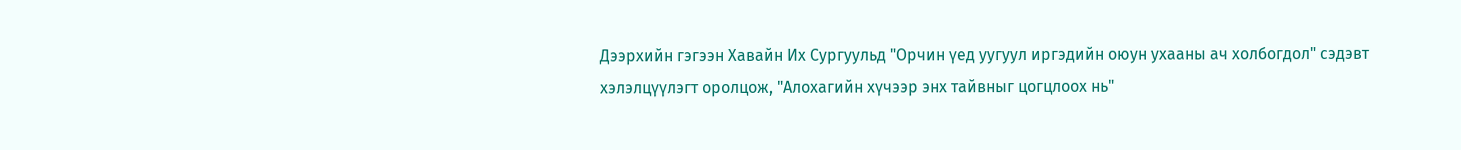Дээрхийн гэгээн Хавайн Их Сургуульд "Орчин үед уугуул иргэдийн оюун ухааны ач холбогдол" сэдэвт хэлэлцүүлэгт оролцож, "Алохагийн хүчээр энх тайвныг цогцлоох нь"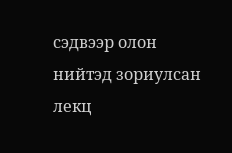сэдвээр олон нийтэд зориулсан лекц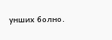унших болно.